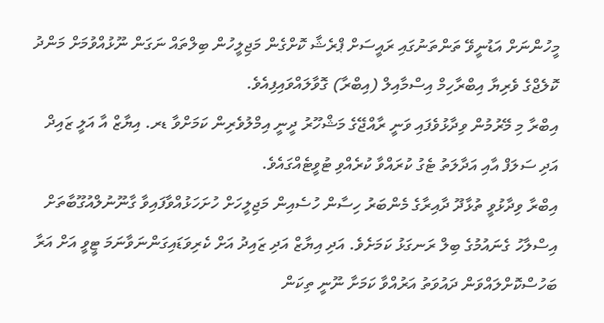މީހުންނަށް އަޑުނީވޭ ތަންތަނުގައި ރައީސަށް ޕްރެޝާ ކޮށްގެން މަޖިލީހުން ބިލްތައް ނަގަން ނޫޅުއްވުމަށް މަންދު ކޮލެޖްގެ ވެރިޔާ އިބްރާހިމް އިސްމާއިލް (އިބްރާ) ގޮވާލައްވައިފިއެވެ.
އިބްރާ މި މޭރުމުން ވިދާޅުވެފައި ވަނީ ރާއްޖޭގެ މަޝްހޫރު ދީނީ އިމްލުވެރިން ކަމަށްވާ ޑރ. އިޔާޒް އާ އަލީ ޒައިދް އަދި ސަލަފް އާއި އަދާލަތު ޓެގު ކުރައްވާ ކުރެއްވި ޓުވީޓެއްގައެވެ.
އިބްރާ ވިދާޅުވީ ތުޅާދޫ ދާއިރާގެ މެންބަރު ހިސާން ހުސެއިން މަޖިލީހަށް ހުށަހަޅުއްވާފައިވާ ގާނޫނުލްއުގޫބާތަށް އިސްލާހު ގެނައުމުގެ ބިލް ރަނގަޅު ކަމަށެވެ. އަދި އިޔާޒް އަދި ޒައިދު އަށް ކެރިވަޑައިގަންނަވާނަމަ ޓީވީ އަށް އަރާ ބަހުސްކޮށްލައްވަން ދައުވަތު އަރުއްވާ ކަމަށާ ނޫނީ ތިކަން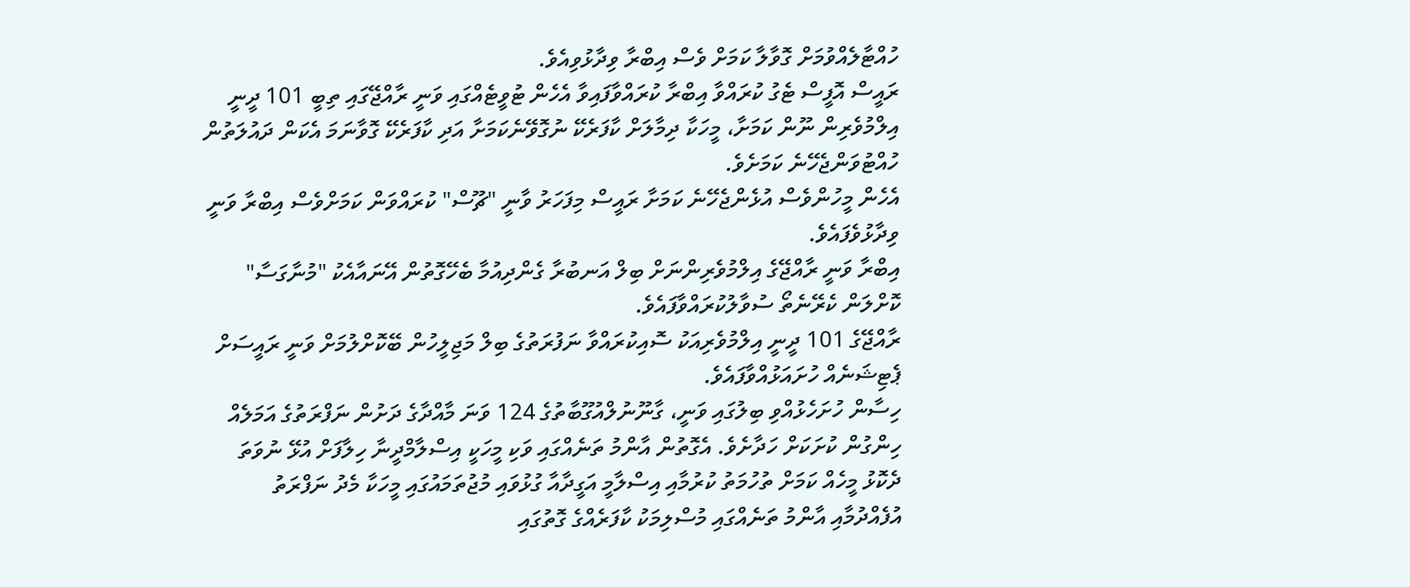ހުއްޓާލެއްވުމަށް ގޮވާލާ ކަމަށް ވެސް އިބްރާ ވިދާޅުވިއެވެ.
ރައީސް އޮފީސް ޓެގު ކުރައްވާ އިބްރާ ކުރައްވާފައިވާ އެހެން ޓުވީޓެއްގައި ވަނީ ރާއްޖޭގައި ތިބީ 101 ދީނީ އިލްމުވެރިން ނޫން ކަމަށާ، މީހަކާ ދިމާލަށް ކާފަރެކޭ ނުގޮވޭނެކަމަށާ އަދި ކާފަރެކޭ ގޮވާނަމަ އެކަން ދައުލަތުން ހުއްޓުވަންޖެހޭނެ ކަމަށެވެ.
އެހެން މީހުންވެސް އުޅެންޖެހޭނެ ކަމަށާ ރައީސް މިފަހަރު ވާނީ "ޗޫސް" ކުރައްވަން ކަމަށްވެސް އިބްރާ ވަނީ ވިދާޅުވެފައެވެ.
އިބްރާ ވަނީ ރާއްޖޭގެ އިލްމުވެރިންނަށް ބިލް އަނބުރާ ގެންދިއުމާ ބެހޭގޮތުން އޭނައާއެކު "މުނާގަސާ" ކޮށްލަން ކެރޭނެތޯ ސުވާލުކުރައްވާފައެވެ.
ރާއްޖޭގެ 101 ދީނީ އިލްމުވެރިއަކު ސޮއިކުރައްވާ ނަފުރަތުގެ ބިލް މަޖިލީހުން ބޭކޮށްލުމަށް ވަނީ ރައީސަށް ޕެޓިޝަނެއް ހުށައަޅުއްވާފައެވެ.
ހިސާން ހުށަހެޅުއްވި ބިލުގައި ވަނީ، ގާނޫނުލްއުގޫބާތުގެ 124 ވަނަ މާއްދާގެ ދަށުން ނަފްރަތުގެ އަމަލެއް ހިންގުން ކުށަކަށް ހަދާށެވެ. އެގޮތުން އާންމު ތަނެއްގައި ވަކި މީހަކީ އިސްލާމްދީނާ ހިލާފަށް އުޅޭ ނުވަތަ ދެކޮޅު މީހެއް ކަމަށް ތުހުމަތު ކުރުމާއި އިސްލާމީ އަގީދާއާ ގުޅުވައި މުޖުތަމައުގައި މީހަކާ މެދު ނަފްރަތު އުފެއްދުމާއި އާންމު ތަނެއްގައި މުސްލިމަކު ކާފަރެއްގެ ގޮތުގައި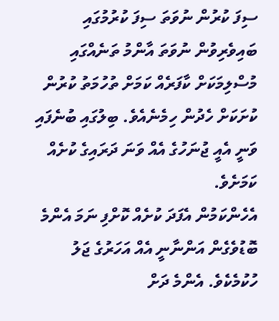ސިފަ ކުރުން ނުވަތަ ސިފަ ކުރުމުގައި ބައިވެރިވުން ނުވަތަ އާންމު ތަނެއްގައި މުސްލިމަކަށް ކާފަރެއް ކަމަށް ތުހުމަތު ކުރުން ކުށަކަށް ހެދުން ހިމެނެއެވެ. ބިލުގައި ބުނެފައި ވަނީ އެއީ ޖުނަހުގެ އެއް ވަނަ ދަރައިގެ ކުށެއް ކަމަށެވެ.
އެހެންކަމުން އެފަދަ ކުށެއް ކޮށްފި ނަމަ އެންމެ ބޮޑުވެގެން އަންނާނީ އެއް އަހަރުގެ ޖަލު ހުކުމެކެވެ. އެންމެ ދަށް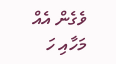ވެގެން އެއް މަހާއި ހަ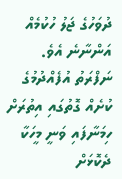ދުވަހުގެ ޖަލު ހުކުމެއް އަންނާނެ އެވެ.
ނަފްރަތު އުފެއްދުމުގެ ކުށެއް ގޮތުގައި އިތުރަށް ހިމަނާފައި ވަނީ މީހަކާ ދެކޮޅަށް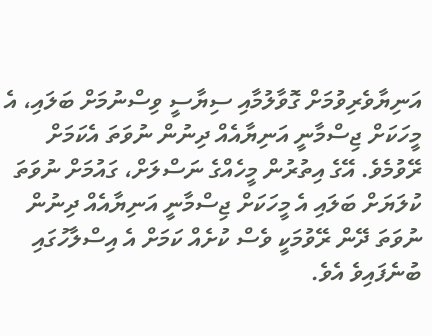އަނިޔާވެރިވުމަށް ގޮވާލުމާއި ސިޔާސީ ވިސްނުމަށް ބަލައި، އެ މީހަކަށް ޖިސްމާނީ އަނިޔާއެއް ދިނުން ނުވަތަ އެކަމަށް ރޭވުމެވެ. އޭގެ އިތުރުން މީހެއްގެ ނަސްލަށް، ގައުމަށް ނުވަތަ ކުލަޔަށް ބަލައި އެ މީހަކަށް ޖިސްމާނީ އަނިޔާއެއް ދިނުން ނުވަތަ ދޭން ރޭވުމަކީ ވެސް ކުށެއް ކަމަށް އެ އިސްލާހުގައި ބުނެފައިވެ އެވެ.